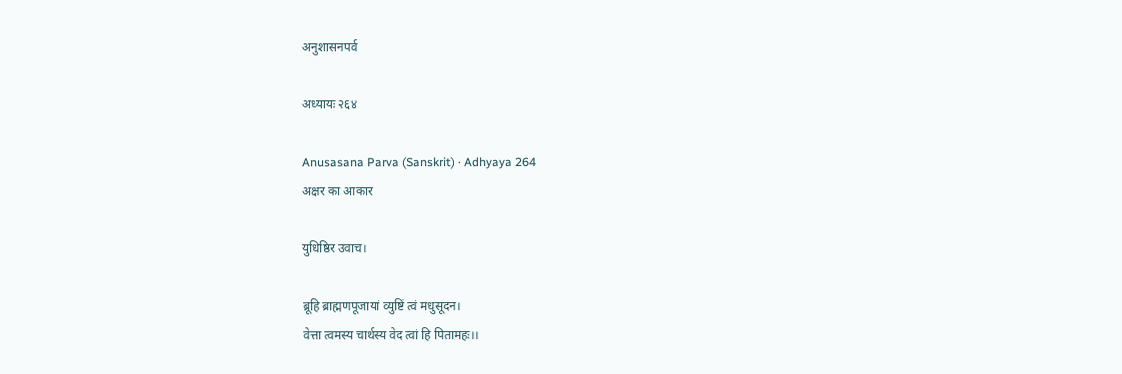अनुशासनपर्व

अध्यायः २६४

Anusasana Parva (Sanskrit) · Adhyaya 264
अक्षर का आकार

युधिष्ठिर उवाच।

ब्रूहि ब्राह्मणपूजायां व्युष्टिं त्वं मधुसूदन।
वेत्ता त्वमस्य चार्थस्य वेद त्वां हि पितामहः।।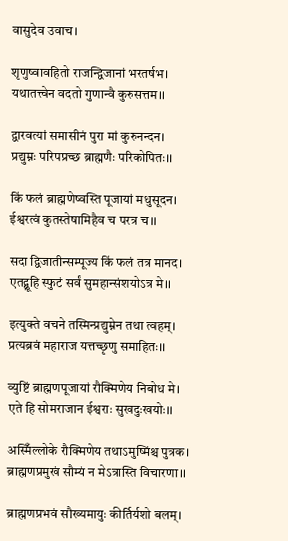वासुदेव उवाच।

शृणुष्वावहितो राजन्द्विजानां भरतर्षभ।
यथातत्त्वेन वदतो गुणान्वै कुरुसत्तम।।

द्वारवत्यां समासीनं पुरा मां कुरुनन्दन।
प्रद्युम्नः परिपप्रच्छ ब्राह्मणैः परिकोपितः।।

किं फलं ब्राह्मणेष्वस्ति पूजायां मधुसूदन।
ईश्वरत्वं कुतस्तेषामिहैव च परत्र च।।

सदा द्विजातीन्सम्पूज्य किं फलं तत्र मानद।
एतद्ब्रूहि स्फुटं सर्वं सुमहान्संशयोऽत्र मे।।

इत्युक्ते वचने तस्मिन्प्रद्युम्नेन तथा त्वहम्।
प्रत्यब्रवं महाराज यत्तच्छृणु समाहितः।।

व्युष्टिं ब्राह्मणपूजायां रौक्मिणेय निबोध मे।
एते हि सोमराजान ईश्वराः सुखदुःखयोः।।

अस्मिँल्लोके रौक्मिणेय तथाऽमुष्मिंश्च पुत्रक।
ब्राह्मणप्रमुखं सौम्यं न मेऽत्रास्ति विचारणा।।

ब्राह्मणप्रभवं सौख्यमायुः कीर्तिर्यशो बलम्।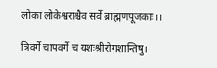लोका लोकेश्वराश्चैव सर्वे ब्राह्मणपूजकाः।।

त्रिवर्गे चापवर्गे च यशःश्रीरोगशान्तिषु।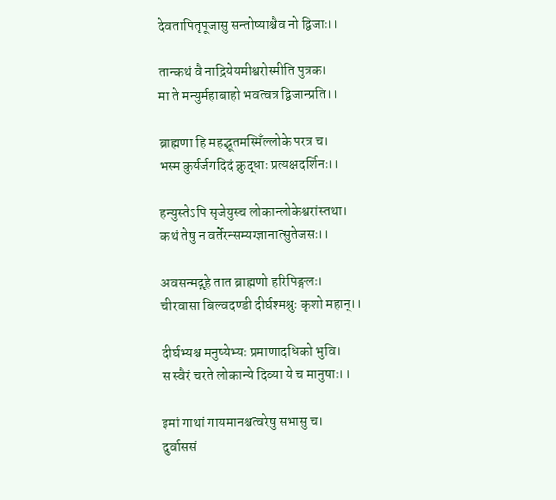देवतापितृपूजासु सन्तोष्याश्चैव नो द्विजाः।।

तान्कथं वै नाद्रियेयमीश्वरोस्मीति पुत्रक।
मा ते मन्युर्महाबाहो भवत्वत्र द्विजान्प्रति।।

ब्राह्मणा हि महद्भूतमस्मिँल्लोके परत्र च।
भस्म कुर्यर्जगदिदं क्रुद्धाः प्रत्यक्षदर्शिनः।।

हन्युस्तेऽपि सृजेयुस्च लोकान्लोकेश्वरांस्तथा।
कथं तेषु न वर्तेरन्सम्यग्ज्ञानात्सुतेजसः।।

अवसन्मद्गृहे तात ब्राह्मणो हरिपिङ्गलः।
चीरवासा बिल्वदण्डी दीर्घश्मश्रुः कृशो महान्।।

दीर्घभ्यश्च मनुष्येभ्यः प्रमाणादधिको भुवि।
स स्वैरं चरते लोकान्ये दिव्या ये च मानुषाः।।

इमां गाथां गायमानश्चत्वरेषु सभासु च।
दुर्वाससं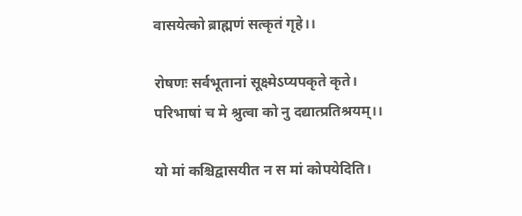वासयेत्को ब्राह्मणं सत्कृतं गृहे।।

रोषणः सर्वभूतानां सूक्ष्मेऽप्यपकृते कृते।
परिभाषां च मे श्रुत्वा को नु दद्यात्प्रतिश्रयम्।।

यो मां कश्चिद्वासयीत न स मां कोपयेदिति।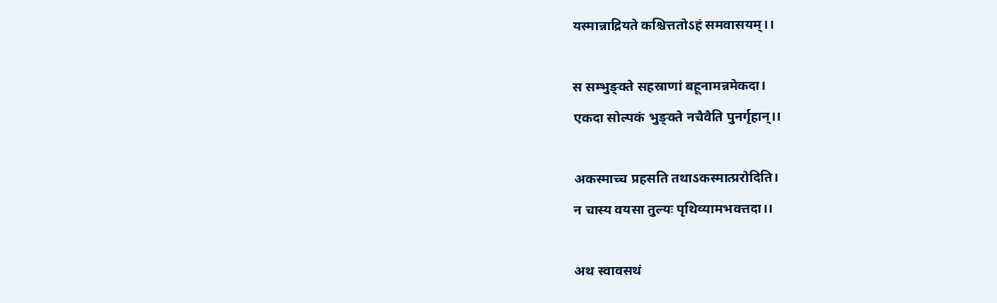यस्मान्नाद्रियते कश्चित्ततोऽहं समवासयम्।।

स सम्भुङ्क्ते सहस्राणां बहूनामन्नमेकदा।
एकदा सोल्पकं भुङ्क्ते नचैवैति पुनर्गृहान्।।

अकस्माच्च प्रहसति तथाऽकस्मात्प्ररोदिति।
न चास्य वयसा तुल्यः पृथिव्यामभवत्तदा।।

अथ स्वावसथं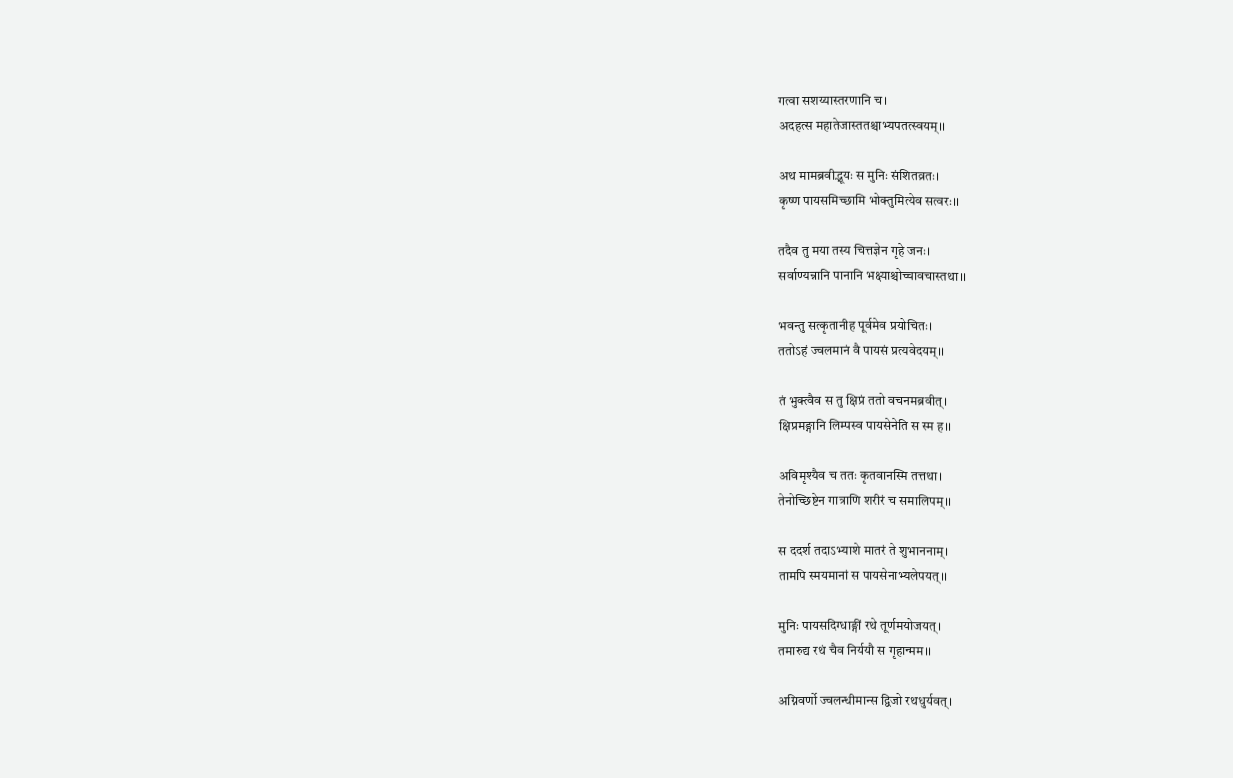गत्वा सशय्यास्तरणानि च।
अदहत्स महातेजास्ततश्चाभ्यपतत्स्वयम्।।

अथ मामब्रवीद्भूयः स मुनिः संशितव्रतः।
कृष्ण पायसमिच्छामि भोक्तुमित्येव सत्वरः।।

तदैव तु मया तस्य चित्तज्ञेन गृहे जनः।
सर्वाण्यन्नानि पानानि भक्ष्याश्चोच्चावचास्तथा।।

भवन्तु सत्कृतानीह पूर्वमेव प्रयोचितः।
ततोऽहं ज्वलमानं वै पायसं प्रत्यवेदयम्।।

तं भुक्त्वैव स तु क्षिप्रं ततो वचनमब्रवीत्।
क्षिप्रमङ्गानि लिम्पस्व पायसेनेति स स्म ह।।

अविमृश्यैव च ततः कृतवानस्मि तत्तथा।
तेनोच्छिष्टेन गात्राणि शरीरं च समालिपम्।।

स ददर्श तदाऽभ्याशे मातरं ते शुभाननाम्।
तामपि स्मयमानां स पायसेनाभ्यलेपयत्।।

मुनिः पायसदिग्धाङ्गीं रथे तूर्णमयोजयत्।
तमारुद्य रथं चैव निर्ययौ स गृहान्मम।।

अग्निवर्णो ज्वलन्धीमान्स द्विजो रथधुर्यवत्।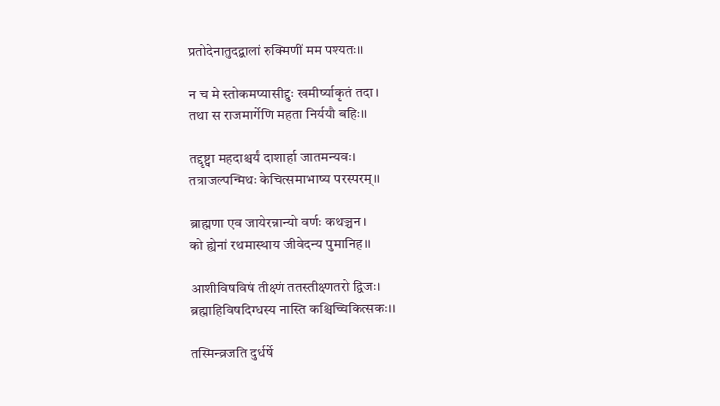प्रतोदेनातुदद्बालां रुक्मिणीं मम पश्यतः।।

न च मे स्तोकमप्यासीद्दुः खमीर्ष्याकृतं तदा।
तथा स राजमार्गेणि महता निर्ययौ बहिः।।

तद्दृष्ट्वा महदाश्चर्यं दाशार्हा जातमन्यवः।
तत्राजल्पन्मिथः केचित्समाभाष्य परस्परम्।।

ब्राह्मणा एव जायेरन्नान्यो वर्णः कथञ्चन।
को ह्येनां रथमास्थाय जीवेदन्य पुमानिह।।

आशीविषविषं तीक्ष्णं ततस्तीक्ष्णतरो द्विजः।
ब्रह्माहिविषदिग्धस्य नास्ति कश्चिच्चिकित्सकः।।

तस्मिन्व्रजति दुर्धर्षे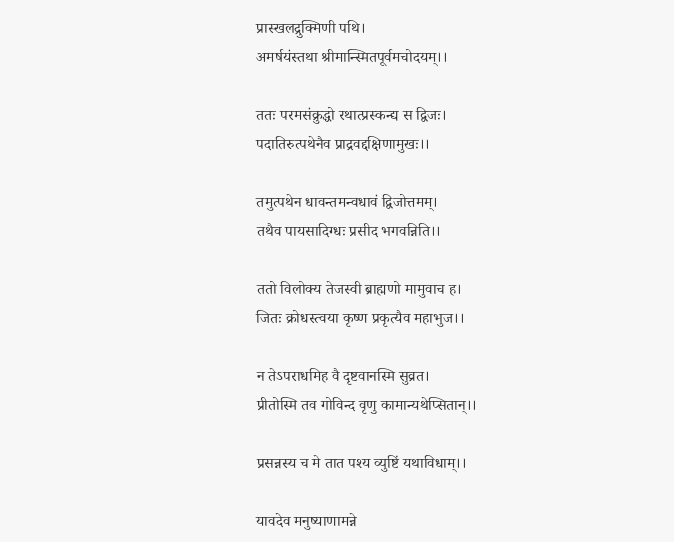प्रास्खलद्रुक्मिणी पथि।
अमर्षयंस्तथा श्रीमान्स्मितपूर्वमचोदयम्।।

ततः परमसंक्रुद्धो रथात्प्रस्कन्द्य स द्विजः।
पदातिरुत्पथेनैव प्राद्रवद्दक्षिणामुखः।।

तमुत्पथेन धावन्तमन्वधावं द्विजोत्तमम्।
तथैव पायसादिग्धः प्रसीद भगवन्निति।।

ततो विलोक्य तेजस्वी ब्राह्मणो मामुवाच ह।
जितः क्रोधस्त्वया कृष्ण प्रकृत्यैव महाभुज।।

न तेऽपराधमिह वै दृष्टवानस्मि सुव्रत।
प्रीतोस्मि तव गोविन्द वृणु कामान्यथेप्सितान्।।

प्रसन्नस्य च मे तात पश्य व्युष्टिं यथाविधाम्।।

यावदेव मनुष्याणामन्ने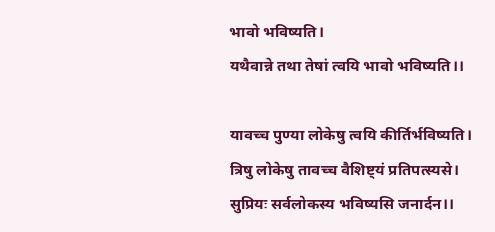भावो भविष्यति।
यथैवान्ने तथा तेषां त्वयि भावो भविष्यति।।

यावच्च पुण्या लोकेषु त्वयि कीर्तिर्भविष्यति।
त्रिषु लोकेषु तावच्च वैशिष्ट्यं प्रतिपत्स्यसे।
सुप्रियः सर्वलोकस्य भविष्यसि जनार्दन।।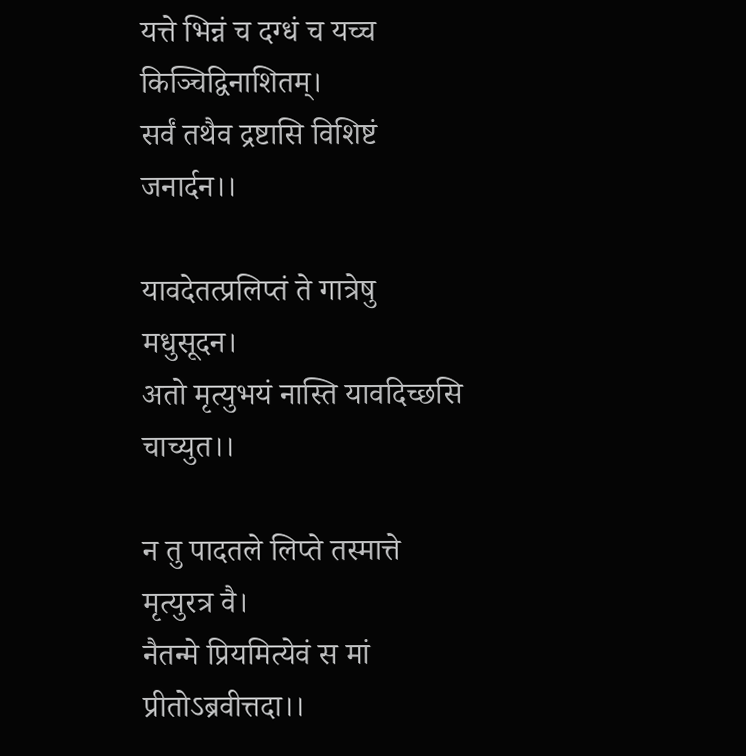यत्ते भिन्नं च दग्धं च यच्च किञ्चिद्विनाशितम्।
सर्वं तथैव द्रष्टासि विशिष्टं जनार्दन।।

यावदेतत्प्रलिप्तं ते गात्रेषु मधुसूदन।
अतो मृत्युभयं नास्ति यावदिच्छसि चाच्युत।।

न तु पादतले लिप्ते तस्मात्ते मृत्युरत्र वै।
नैतन्मे प्रियमित्येवं स मां प्रीतोऽब्रवीत्तदा।।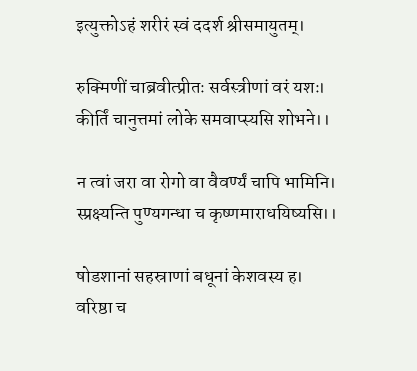इत्युक्तोऽहं शरीरं स्वं ददर्श श्रीसमायुतम्।

रुक्मिणीं चाब्रवीत्प्रीतः सर्वस्त्रीणां वरं यशः।
कीर्तिं चानुत्तमां लोके समवाप्स्यसि शोभने।।

न त्वां जरा वा रोगो वा वैवर्ण्यं चापि भामिनि।
स्प्रक्ष्यन्ति पुण्यगन्धा च कृष्णमाराधयिष्यसि।।

षोडशानां सहस्राणां बधूनां केशवस्य ह।
वरिष्ठा च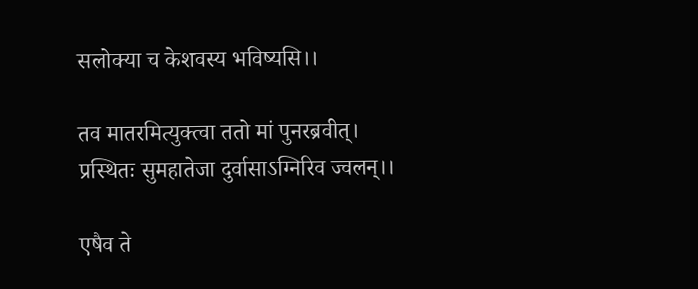सलोक्या च केशवस्य भविष्यसि।।

तव मातरमित्युक्त्वा ततो मां पुनरब्रवीत्।
प्रस्थितः सुमहातेजा दुर्वासाऽग्निरिव ज्वलन्।।

एषैव ते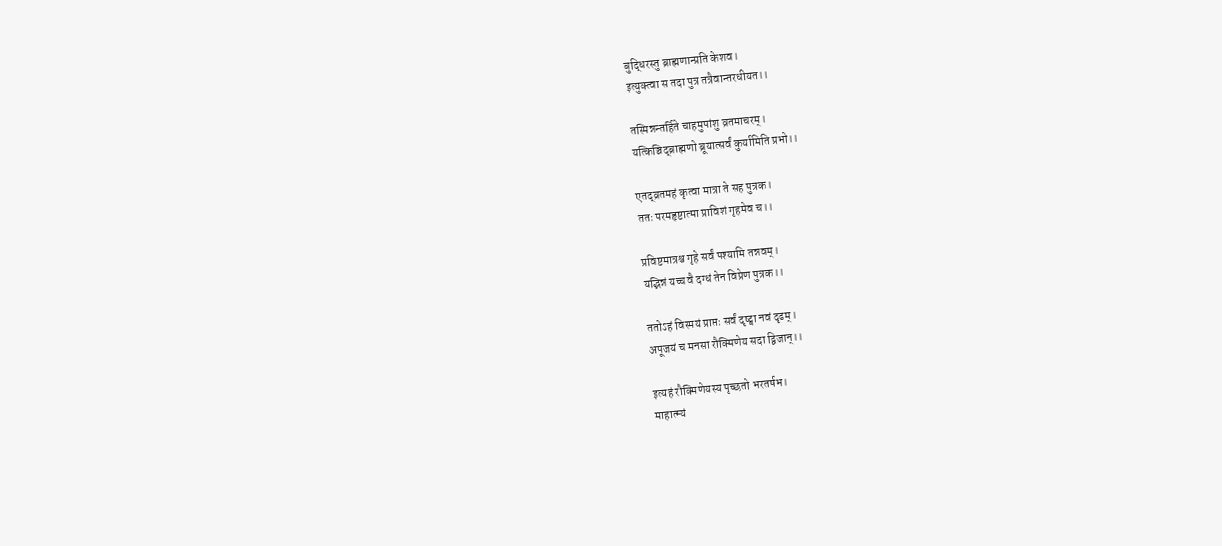बुद्धिरस्तु ब्राह्मणान्प्रति केशव।
इत्युक्त्वा स तदा पुत्र तत्रैवान्तरधीयत।।

तस्मिन्नन्तर्हिते चाहमुपांशु व्रतमाचरम्।
यत्किञ्चिद्ब्राह्मणो ब्रूयात्सर्वं कुर्यामिति प्रभो।।

एतद्व्रतमहं कृत्वा मात्रा ते सह पुत्रक।
ततः परमहृष्टात्मा प्राविशं गृहमेव च।।

प्रविष्टमात्रश्च गृहे सर्वं पश्यामि तन्नवम्।
यद्भिन्नं यच्च वै दग्धं तेन विप्रेण पुत्रक।।

ततोऽहं विस्मयं प्राप्तः सर्वं दृष्ट्वा नवं दृढम्।
अपूजयं च मनसा रौक्मिणेय सदा द्विजान्।।

इत्यहं रौक्मिणेयस्य पृच्छतो भरतर्षभ।
माहात्म्यं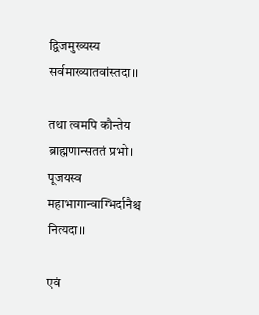द्विजमुख्यस्य सर्वमाख्यातवांस्तदा।।

तथा त्वमपि कौन्तेय ब्राह्मणान्सततं प्रभो।
पूजयस्व महाभागान्वाग्भिर्दानैश्च नित्यदा।।

एवं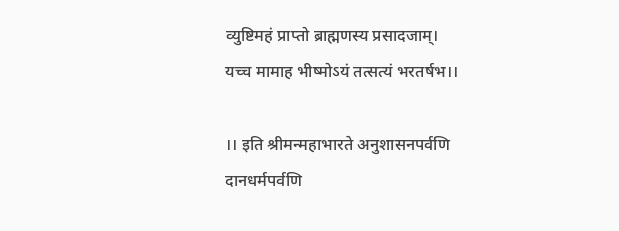व्युष्टिमहं प्राप्तो ब्राह्मणस्य प्रसादजाम्।
यच्च मामाह भीष्मोऽयं तत्सत्यं भरतर्षभ।।

।। इति श्रीमन्महाभारते अनुशासनपर्वणि
दानधर्मपर्वणि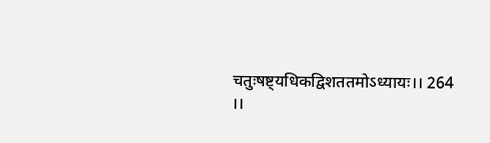चतुःषष्ट्यधिकद्विशततमोऽध्यायः।। 264 ।।